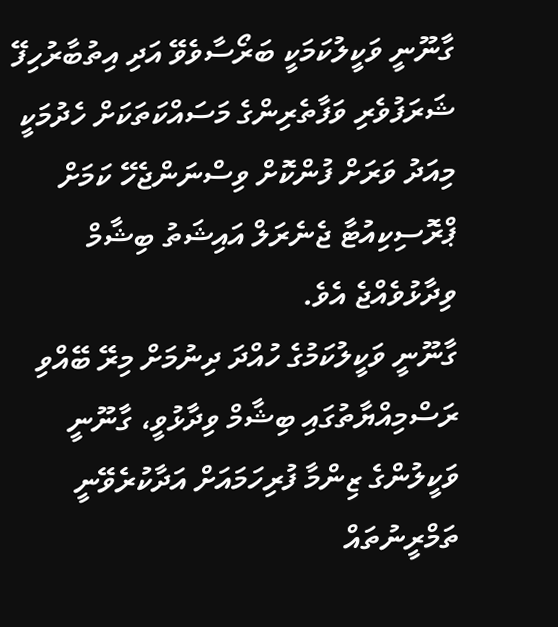ގާނޫނީ ވަކީލުކަމަކީ ބަރޯސާވެވޭ އަދި އިތުބާރުހިފޭ ޝަރަފުވެރި ވަފާތެރިންގެ މަސައްކަތަކަށް ހެދުމަކީ މިއަދު ވަރަށް ފުންކޮށް ވިސްނަންޖެހޭ ކަމަށް ޕްރޮސިކިއުޓާ ޖެނެރަލް އައިޝަތު ބިޝާމް ވިދާޅުވެއްޖެ އެވެ.
ގާނޫނީ ވަކީލުކަމުގެ ހުއްދަ ދިނުމަށް މިރޭ ބޭއްވި ރަސްމިއްޔާތުގައި ބިޝާމް ވިދާޅުވީ، ގާނޫނީ ވަކީލުންގެ ޒިންމާ ފުރިހަމައަށް އަދާކުރެވޭނީ ތަމްރީނުތައް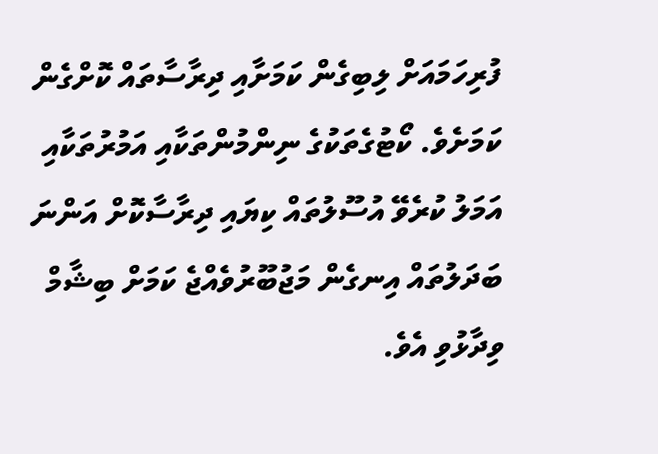ފުރިހަމައަށް ލިބިގެން ކަމަށާއި ދިރާސާތައް ކޮށްގެން ކަމަށެވެ. ކޯޓުގެތަކުގެ ނިންމުންތަކާއި އަމުރުތަކާއި އަމަލު ކުރެވޭ އުސޫލުތައް ކިޔައި ދިރާސާކޮށް އަންނަ ބަދަލުތައް އިނގެން މަޖުބޫރުވެއްޖެ ކަމަށް ބިޝާމް ވިދާޅުވި އެވެ.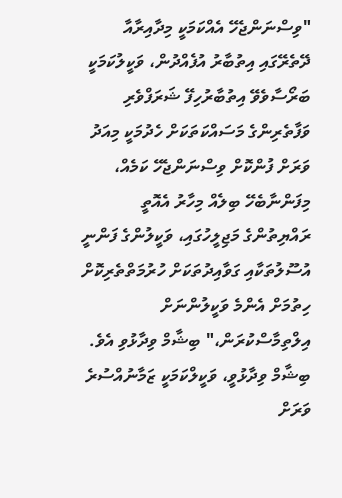"ވިސްނަންޖެހޭ އެއްކަމަކީ މިދާއިރާއާ ދޭތެރޭގައި އިތުބާރު އުފެއްދުން، ވަކީލުކަމަކީ ބަރޯސާވެވޭ އިތުބާރުހިފޭ ޝަރަފްވެރި ވަފާތެރިންގެ މަސައްކަތަކަށް ހެދުމަކީ މިއަދު ވަރަށް ފުންކޮށް ވިސްނަންޖެހޭ ކަމެއް، މިފަންނާބެހޭ ބިލެއް މިހާރު އެއޮތީ ރައްޔިތުންގެ މަޖިލީހުގައި، ވަކީލުންގެ ފަންނީ އުސޫލުތަކާއި ގަވާއިދުތަކަށް ހުރުމަތްތެރިކޮށް ހިތުމަށް އެންމެ ވަކީލުންނަށް އިލްތިމާސްކުރަން،" ބިޝާމް ވިދާޅުވި އެވެ.
ބިޝާމް ވިދާޅުވީ، ވަކީލްކަމަކީ ޒަމާނުއްސުރެ ވަރަށް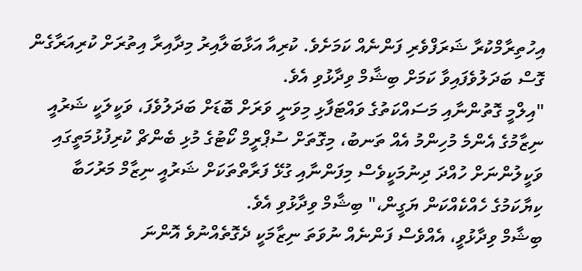އިހުތިރާމްކުރާ ޝަރަފްވެރި ފަންނެއް ކަމަށެވެ. ކުރިއާ އަޅާބަލާއިރު މިދާއިރާ އިތުރަށް ކުރިއަރާގެން ގޮސް ބަދަލުވެފައިވާ ކަމަށް ބިޝާމް ވިދާޅުވި އެވެ.
"އިލްމީ ގޮތުންނާއި މަސައްކަތުގެ ވައްޓަފާޅި މިވަނީ ވަރަށް ބޮޑަށް ބަދަލުވެފަ، ވަކީލަކީ ޝަރުއީ ނިޒާމުގެ އެންމެ މުހިންމު އެއް ތަނބު، މިގޮތަށް ސުޕްރީމް ކޯޓުގެ މުޅި ބެންޗް ކުރިފުޅުމަތީގައި ވަކީލުންނަށް ހުއްދަ ދިނުމަކީވެސް މިފަންނާއި ގުޅޭ ފަރާތްތަކަށް ޝަރުއީ ނިޒާމް މަރުހަބާ ކިޔާކަމުގެ ހެއްކެއްކަން ޔަގީން،" ބިޝާމް ވިދާޅުވި އެވެ.
ބިޝާމް ވިދާޅުވީ، އެއްވެސް ފަންނެއް ނުވަތަ ނިޒާމަކީ ދެގޮތެއްނުވެ އޮންނަ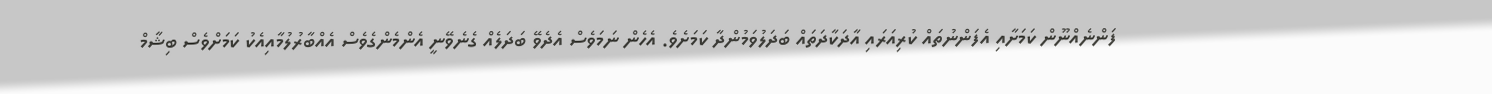ފަންނެއްނޫން ކަމަށާއި އެފަންނުތައް ކުރިއަރައި އާދަކާދަތައް ބަދަލުވަމުންދާ ކަމަށެވެ. އެހެން ނަމަވެސް އެދެވޭ ބަދަލެއް ގެނެވޭނީ އެންމެންގެވެސް އެއްބާރުލުމާއިއެކު ކަމަށްވެސް ބިޝާމް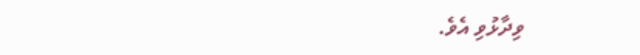ވިދާޅުވި އެވެ.